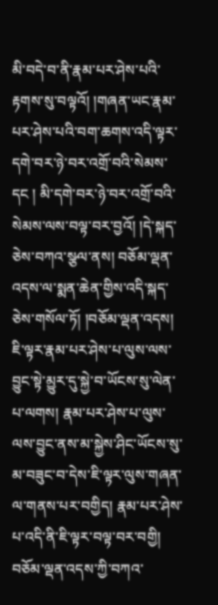མི་བདེ་བ་ནི་རྣམ་པར་ཤེས་པའི་རྟགས་སུ་བལྟའོ། །གཞན་ཡང་རྣམ་པར་ཤེས་པའི་བག་ཆགས་འདི་ལྟར་དགེ་བར་ཉེ་བར་འགྲོ་བའི་སེམས་དང ། མི་དགེ་བར་ཉེ་བར་འགྲོ་བའི་སེམས་ལས་བལྟ་བར་བྱའོ། །དེ་སྐད་ཅེས་བཀའ་སྩལ་ནས། བཅོམ་ལྡན་འདས་ལ་སྨན་ཆེན་གྱིས་འདི་སྐད་ཅེས་གསོལ་ཏོ། །བཅོམ་ལྡན་འདས། ཇི་ལྟར་རྣམ་པར་ཤེས་པ་ལུས་ལས་བྱུང་སྟེ་མྱུར་དུ་སྐྱེ་བ་ཡོངས་སུ་ལེན་པ་ལགས། རྣམ་པར་ཤེས་པ་ལུས་ལས་བྱུང་ནས་མ་སྐྱེས་ཤིང་ཡོངས་སུ་མ་བཟུང་བ་དེས་ཇི་ལྟར་ལུས་གཞན་ལ་གནས་པར་བགྱིད། རྣམ་པར་ཤེས་པ་འདི་ནི་ཇི་ལྟར་བལྟ་བར་བགྱི། བཅོམ་ལྡན་འདས་ཀྱི་བཀའ་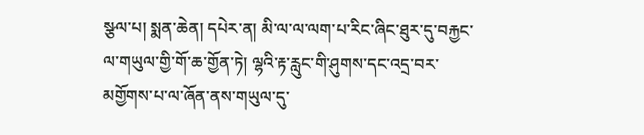སྩལ་པ། སྨན་ཆེན། དཔེར་ན། མི་ལ་ལ་ལག་པ་རིང་ཞིང་ཐུར་དུ་བརྐྱང་ལ་གཡུལ་གྱི་གོ་ཆ་གྱོན་ཏེ། ལྷའི་རྟ་རླུང་གི་ཤུགས་དང་འདྲ་བར་མགྱོགས་པ་ལ་ཞོན་ནས་གཡུལ་དུ་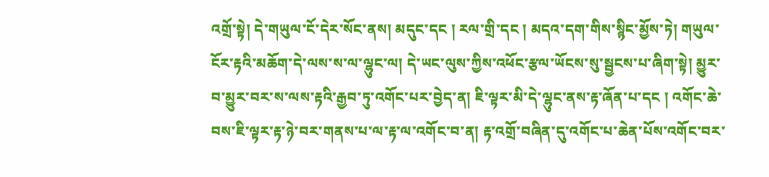འགྲོ་སྟེ། དེ་གཡུལ་ངོ་དེར་སོང་ནས། མདུང་དང ། རལ་གྲི་དང ། མདའ་དག་གིས་སྙིང་མྱོས་ཏེ། གཡུལ་ངོར་རྟའི་མཆོག་དེ་ལས་ས་ལ་ལྷུང་ལ། དེ་ཡང་ལུས་ཀྱིས་འཕོང་རྩལ་ཡོངས་སུ་སྦྱངས་པ་ཞིག་སྟེ། མྱུར་བ་མྱུར་བར་ས་ལས་རྟའི་རྒྱབ་ཏུ་འགོང་པར་བྱེད་ན། ཇི་ལྟར་མི་དེ་ལྷུང་ནས་རྟ་ཞོན་པ་དང ། འགོང་ཆེ་བས་ཇི་ལྟར་རྟ་ཉེ་བར་གནས་པ་ལ་རྟ་ལ་འགོང་བ་ན། རྟ་འགྲོ་བཞིན་དུ་འགོང་པ་ཆེན་པོས་འགོང་བར་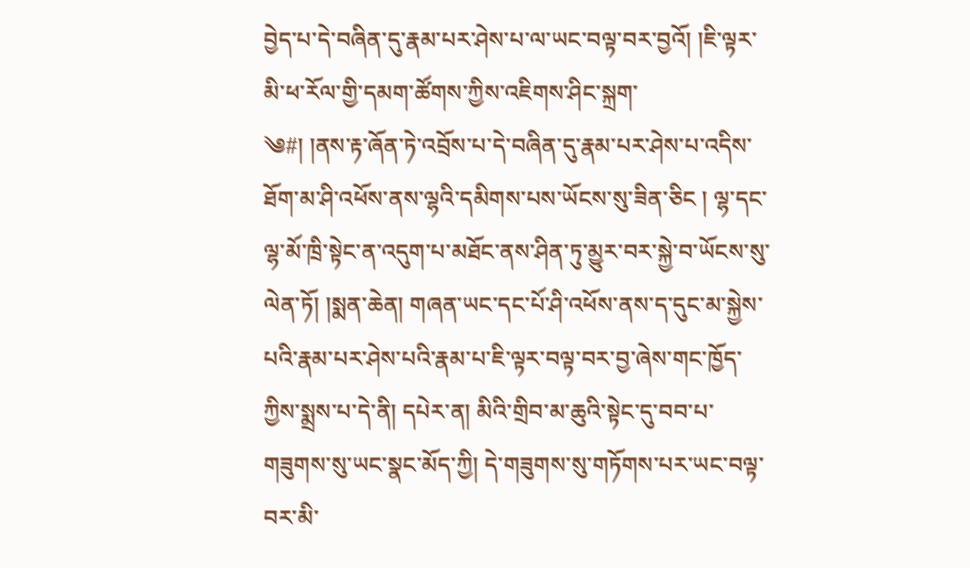བྱེད་པ་དེ་བཞིན་དུ་རྣམ་པར་ཤེས་པ་ལ་ཡང་བལྟ་བར་བྱའོ། །ཇི་ལྟར་མི་ཕ་རོལ་གྱི་དམག་ཚོགས་ཀྱིས་འཇིགས་ཤིང་སྐྲག་
༄#། །ནས་རྟ་ཞོན་ཏེ་འབྲོས་པ་དེ་བཞིན་དུ་རྣམ་པར་ཤེས་པ་འདིས་ཐོག་མ་ཤི་འཕོས་ནས་ལྷའི་དམིགས་པས་ཡོངས་སུ་ཟིན་ཅིང ། ལྷ་དང་ལྷ་མོ་ཁྲི་སྟེང་ན་འདུག་པ་མཐོང་ནས་ཤིན་ཏུ་མྱུར་བར་སྐྱེ་བ་ཡོངས་སུ་ལེན་ཏོ། །སྨན་ཆེན། གཞན་ཡང་དང་པོ་ཤི་འཕོས་ནས་ད་དུང་མ་སྐྱེས་པའི་རྣམ་པར་ཤེས་པའི་རྣམ་པ་ཇི་ལྟར་བལྟ་བར་བྱ་ཞེས་གང་ཁྱོད་ཀྱིས་སྨྲས་པ་དེ་ནི། དཔེར་ན། མིའི་གྲིབ་མ་ཆུའི་སྟེང་དུ་བབ་པ་གཟུགས་སུ་ཡང་སྣང་མོད་ཀྱི། དེ་གཟུགས་སུ་གཏོགས་པར་ཡང་བལྟ་བར་མི་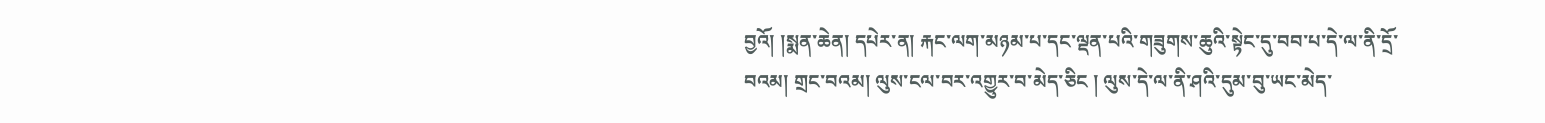བྱའོ། །སྨན་ཆེན། དཔེར་ན། རྐང་ལག་མཉམ་པ་དང་ལྡན་པའི་གཟུགས་ཆུའི་སྟེང་དུ་བབ་པ་དེ་ལ་ནི་དྲོ་བའམ། གྲང་བའམ། ལུས་ངལ་བར་འགྱུར་བ་མེད་ཅིང ། ལུས་དེ་ལ་ནི་ཤའི་དུམ་བུ་ཡང་མེད་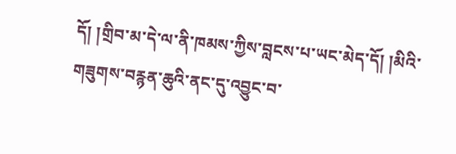དོ། །གྲིབ་མ་དེ་ལ་ནི་ཁམས་ཀྱིས་བླངས་པ་ཡང་མེད་དོ། །མིའི་གཟུགས་བརྙན་ཆུའི་ནང་དུ་འབྱུང་བ་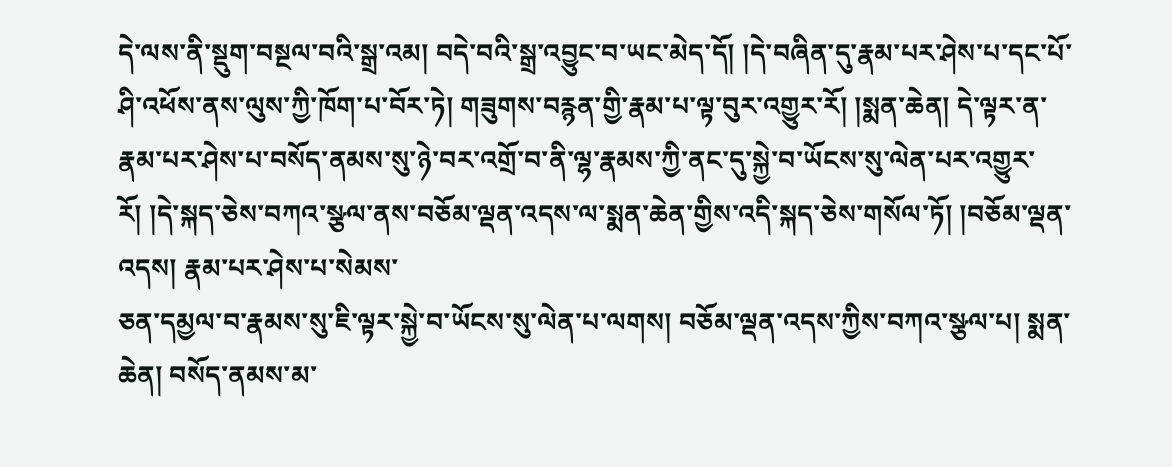དེ་ལས་ནི་སྡུག་བསྔལ་བའི་སྒྲ་འམ། བདེ་བའི་སྒྲ་འབྱུང་བ་ཡང་མེད་དོ། །དེ་བཞིན་དུ་རྣམ་པར་ཤེས་པ་དང་པོ་ཤི་འཕོས་ནས་ལུས་ཀྱི་ཁོག་པ་བོར་ཏེ། གཟུགས་བརྙན་གྱི་རྣམ་པ་ལྟ་བུར་འགྱུར་རོ། །སྨན་ཆེན། དེ་ལྟར་ན་རྣམ་པར་ཤེས་པ་བསོད་ནམས་སུ་ཉེ་བར་འགྲོ་བ་ནི་ལྷ་རྣམས་ཀྱི་ནང་དུ་སྐྱེ་བ་ཡོངས་སུ་ལེན་པར་འགྱུར་རོ། །དེ་སྐད་ཅེས་བཀའ་སྩལ་ནས་བཅོམ་ལྡན་འདས་ལ་སྨན་ཆེན་གྱིས་འདི་སྐད་ཅེས་གསོལ་ཏོ། །བཅོམ་ལྡན་འདས། རྣམ་པར་ཤེས་པ་སེམས་
ཅན་དམྱལ་བ་རྣམས་སུ་ཇི་ལྟར་སྐྱེ་བ་ཡོངས་སུ་ལེན་པ་ལགས། བཅོམ་ལྡན་འདས་ཀྱིས་བཀའ་སྩལ་པ། སྨན་ཆེན། བསོད་ནམས་མ་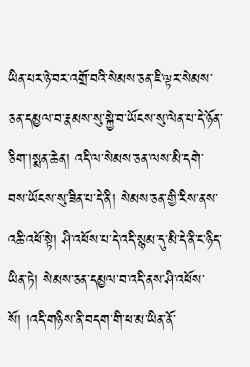ཡིན་པར་ཉེ་བར་འགྲོ་བའི་སེམས་ཅན་ཇི་ལྟར་སེམས་ཅན་དམྱལ་བ་རྣམས་སུ་སྐྱེ་བ་ཡོངས་སུ་ལེན་པ་དེ་ཉོན་ཅིག་།སྨན་ཆེན། འདི་ལ་སེམས་ཅན་ལས་མི་དགེ་བས་ཡོངས་སུ་ཟིན་པ་དེ་ནི། སེམས་ཅན་གྱི་རིས་ནས་འཆི་འཕོ་སྟེ། ཤི་འཕོས་པ་དེ་འདི་སྙམ་དུ་མི་དེ་ནི་ང་ཉིད་ཡིན་ཏེ། སེམས་ཅན་དམྱལ་བ་འདི་ནས་ཤི་འཕོས་སོ། །འདི་གཉིས་ནི་བདག་གི་ཕ་མ་ཡིན་ནོ་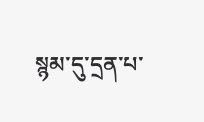སྙམ་དུ་དྲན་པ་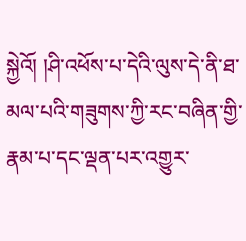སྐྱེའོ། །ཤི་འཕོས་པ་དེའི་ལུས་དེ་ནི་ཐ་མལ་པའི་གཟུགས་ཀྱི་རང་བཞིན་གྱི་རྣམ་པ་དང་ལྡན་པར་འགྱུར་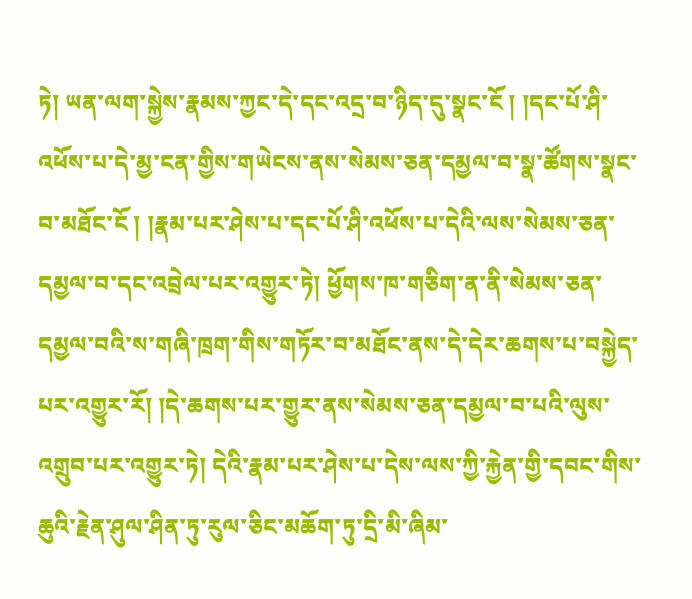ཏེ། ཡན་ལག་སྐྱེས་རྣམས་ཀྱང་དེ་དང་འདྲ་བ་ཉིད་དུ་སྣང་ངོ ། །དང་པོ་ཤི་འཕོས་པ་དེ་མྱ་ངན་གྱིས་གཡེངས་ནས་སེམས་ཅན་དམྱལ་བ་སྣ་ཚོགས་སྣང་བ་མཐོང་ངོ ། །རྣམ་པར་ཤེས་པ་དང་པོ་ཤི་འཕོས་པ་དེའི་ལས་སེམས་ཅན་དམྱལ་བ་དང་འབྲེལ་པར་འགྱུར་ཏེ། ཕྱོགས་ཁ་གཅིག་ན་ནི་སེམས་ཅན་དམྱལ་བའི་ས་གཞི་ཁྲག་གིས་གཏོར་བ་མཐོང་ནས་དེ་དེར་ཆགས་པ་བསྐྱེད་པར་འགྱུར་རོ། །དེ་ཆགས་པར་གྱུར་ནས་སེམས་ཅན་དམྱལ་བ་པའི་ལུས་འགྲུབ་པར་འགྱུར་ཏེ། དེའི་རྣམ་པར་ཤེས་པ་དེས་ལས་ཀྱི་རྐྱེན་གྱི་དབང་གིས་ཆུའི་རྗེན་ཤུལ་ཤིན་ཏུ་རུལ་ཅིང་མཆོག་ཏུ་དྲི་མི་ཞིམ་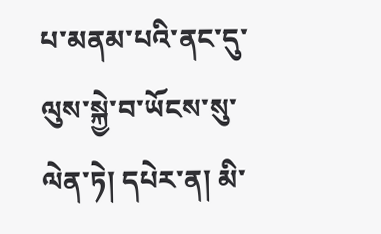པ་མནམ་པའི་ནང་དུ་ལུས་སྐྱེ་བ་ཡོངས་སུ་ལེན་ཏེ། དཔེར་ན། མི་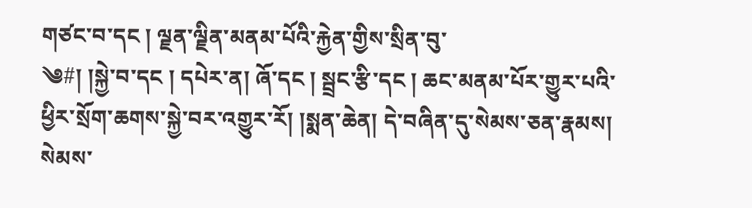གཙང་བ་དང ། ལྗན་ལྗིན་མནམ་པོའི་རྐྱེན་གྱིས་སྲིན་བུ་
༄#། །སྐྱེ་བ་དང ། དཔེར་ན། ཞོ་དང ། སྦྲང་རྩི་དང ། ཆང་མནམ་པོར་གྱུར་པའི་ཕྱིར་སྲོག་ཆགས་སྐྱེ་བར་འགྱུར་རོ། །སྨན་ཆེན། དེ་བཞིན་དུ་སེམས་ཅན་རྣམས། སེམས་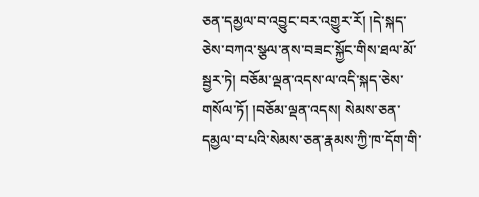ཅན་དམྱལ་བ་འབྱུང་བར་འགྱུར་རོ། །དེ་སྐད་ཅེས་བཀའ་སྩལ་ནས་བཟང་སྐྱོང་གིས་ཐལ་མོ་སྦྱར་ཏེ། བཅོམ་ལྡན་འདས་ལ་འདི་སྐད་ཅེས་གསོལ་ཏོ། །བཅོམ་ལྡན་འདས། སེམས་ཅན་དམྱལ་བ་པའི་སེམས་ཅན་རྣམས་ཀྱི་ཁ་དོག་གི་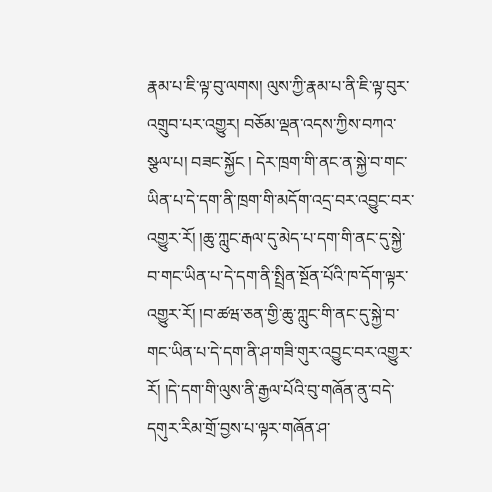རྣམ་པ་ཇི་ལྟ་བུ་ལགས། ལུས་ཀྱི་རྣམ་པ་ནི་ཇི་ལྟ་བུར་འགྲུབ་པར་འགྱུར། བཅོམ་ལྡན་འདས་ཀྱིས་བཀའ་སྩལ་པ། བཟང་སྐྱོང ། དེར་ཁྲག་གི་ནང་ན་སྐྱེ་བ་གང་ཡིན་པ་དེ་དག་ནི་ཁྲག་གི་མདོག་འདྲ་བར་འབྱུང་བར་འགྱུར་རོ། །ཆུ་ཀླུང་རྒལ་དུ་མེད་པ་དག་གི་ནང་དུ་སྐྱེ་བ་གང་ཡིན་པ་དེ་དག་ནི་སྤྲིན་སྔོན་པོའི་ཁ་དོག་ལྟར་འགྱུར་རོ། །བ་ཚཝ་ཅན་གྱི་ཆུ་ཀླུང་གི་ནང་དུ་སྐྱེ་བ་གང་ཡིན་པ་དེ་དག་ནི་ཤ་གཟི་གུར་འབྱུང་བར་འགྱུར་རོ། །དེ་དག་གི་ལུས་ནི་རྒྱལ་པོའི་བུ་གཞོན་ནུ་བདེ་དགུར་རིམ་གྲོ་བྱས་པ་ལྟར་གཞོན་ཤ་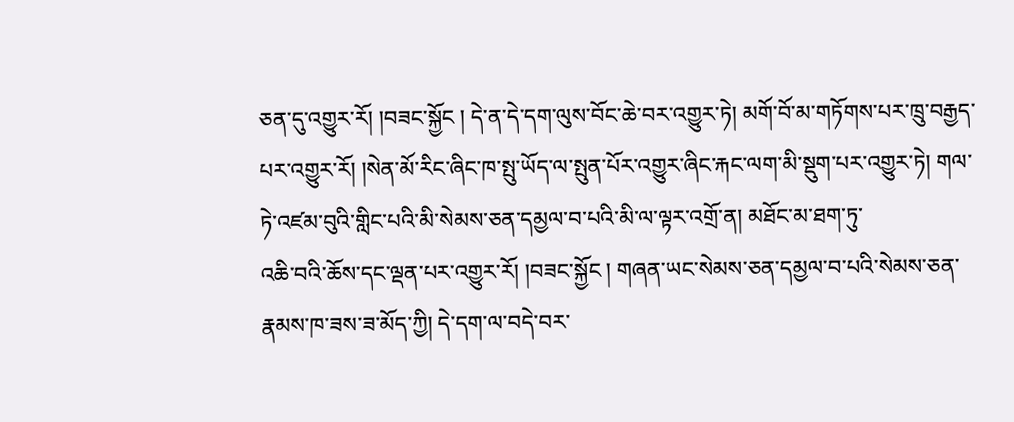ཅན་དུ་འགྱུར་རོ། །བཟང་སྐྱོང ། དེ་ན་དེ་དག་ལུས་བོང་ཆེ་བར་འགྱུར་ཏེ། མགོ་བོ་མ་གཏོགས་པར་ཁྲུ་བརྒྱད་པར་འགྱུར་རོ། །སེན་མོ་རིང་ཞིང་ཁ་སྤུ་ཡོད་ལ་སྤུན་པོར་འགྱུར་ཞིང་རྐང་ལག་མི་སྡུག་པར་འགྱུར་ཏེ། གལ་ཏེ་འཛམ་བུའི་གླིང་པའི་མི་སེམས་ཅན་དམྱལ་བ་པའི་མི་ལ་ལྟར་འགྲོ་ན། མཐོང་མ་ཐག་ཏུ་
འཆི་བའི་ཆོས་དང་ལྡན་པར་འགྱུར་རོ། །བཟང་སྐྱོང ། གཞན་ཡང་སེམས་ཅན་དམྱལ་བ་པའི་སེམས་ཅན་རྣམས་ཁ་ཟས་ཟ་མོད་ཀྱི། དེ་དག་ལ་བདེ་བར་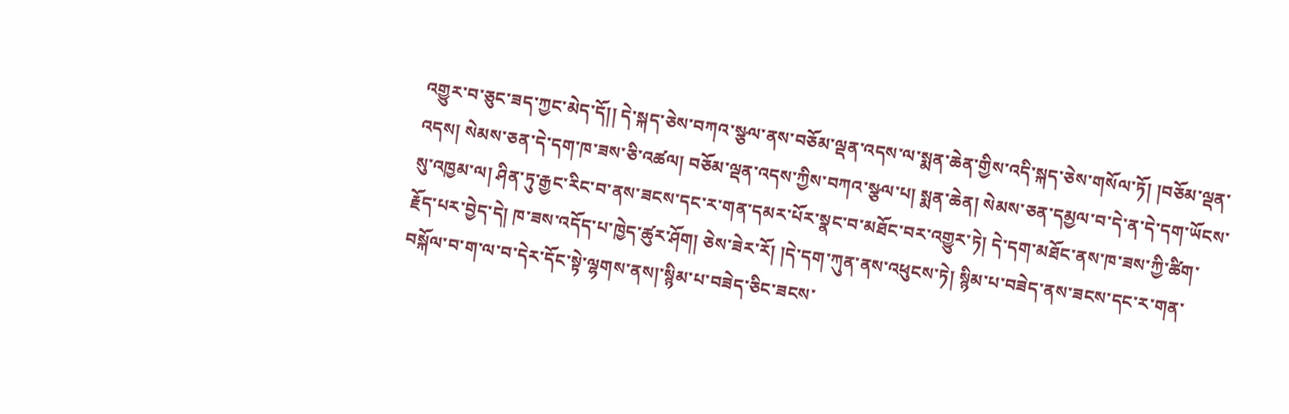འགྱུར་བ་ཅུང་ཟད་ཀྱང་མེད་དོ།། དེ་སྐད་ཅེས་བཀའ་སྩལ་ནས་བཅོམ་ལྡན་འདས་ལ་སྨན་ཆེན་གྱིས་འདི་སྐད་ཅེས་གསོལ་ཏོ། །བཅོམ་ལྡན་འདས། སེམས་ཅན་དེ་དག་ཁ་ཟས་ཅི་འཚལ། བཅོམ་ལྡན་འདས་ཀྱིས་བཀའ་སྩལ་པ། སྨན་ཆེན། སེམས་ཅན་དམྱལ་བ་དེ་ན་དེ་དག་ཡོངས་སུ་འཁྱམ་ལ། ཤིན་ཏུ་རྒྱང་རིང་བ་ནས་ཟངས་དང་ར་གན་དམར་པོར་སྣང་བ་མཐོང་བར་འགྱུར་ཏེ། དེ་དག་མཐོང་ནས་ཁ་ཟས་ཀྱི་ཚིག་རྗོད་པར་བྱེད་དེ། ཁ་ཟས་འདོད་པ་ཁྱེད་ཚུར་ཤོག། ཅེས་ཟེར་རོ། །དེ་དག་ཀུན་ནས་འཕུངས་ཏེ། སྙིམ་པ་བཟེད་ནས་ཟངས་དང་ར་གན་བསྐོལ་བ་ག་ལ་བ་དེར་དོང་སྟེ་ལྷགས་ནས།་སྙིམ་པ་བཟེད་ཅིང་ཟངས་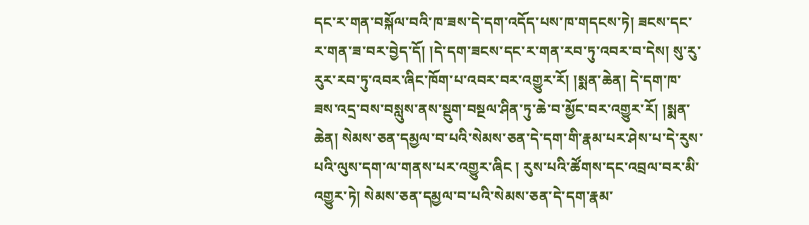དང་ར་གན་བསྐོལ་བའི་ཁ་ཟས་དེ་དག་འདོད་པས་ཁ་གདངས་ཏེ། ཟངས་དང་ར་གན་ཟ་བར་བྱེད་དོ། །དེ་དག་ཟངས་དང་ར་གན་རབ་ཏུ་འབར་བ་དེས། སུ་རུ་རུར་རབ་ཏུ་འབར་ཞིང་ཁོག་པ་འབར་བར་འགྱུར་རོ། །སྨན་ཆེན། དེ་དག་ཁ་ཟས་འདྲ་བས་བསླུས་ནས་སྡུག་བསྔལ་ཤིན་ཏུ་ཆེ་བ་མྱོང་བར་འགྱུར་རོ། །སྨན་ཆེན། སེམས་ཅན་དམྱལ་བ་པའི་སེམས་ཅན་དེ་དག་གི་རྣམ་པར་ཤེས་པ་དེ་རུས་པའི་ལུས་དག་ལ་གནས་པར་འགྱུར་ཞིང ། རུས་པའི་ཚོགས་དང་འབྲལ་བར་མི་འགྱུར་ཏེ། སེམས་ཅན་དམྱལ་བ་པའི་སེམས་ཅན་དེ་དག་རྣམ་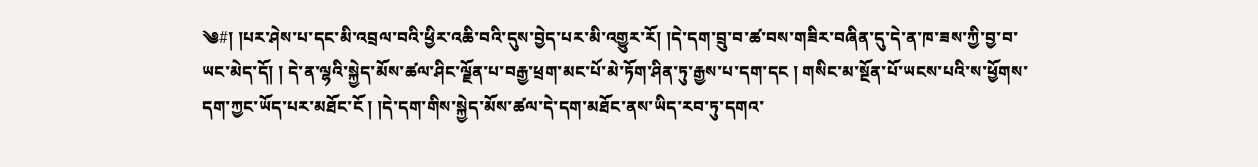༄#། །པར་ཤེས་པ་དང་མི་འབྲལ་བའི་ཕྱིར་འཆི་བའི་དུས་བྱེད་པར་མི་འགྱུར་རོ། །དེ་དག་བྲུ་བ་ཚ་བས་གཟིར་བཞིན་དུ་དེ་ན་ཁ་ཟས་ཀྱི་བྱ་བ་ཡང་མེད་དོ། ། དེ་ན་ལྷའི་སྐྱེད་མོས་ཚལ་ཤིང་ལྗོན་པ་བརྒྱ་ཕྲག་མང་པོ་མེ་ཏོག་ཤིན་ཏུ་རྒྱས་པ་དག་དང ། གསིང་མ་སྔོན་པོ་ཡངས་པའི་ས་ཕྱོགས་དག་ཀྱང་ཡོད་པར་མཐོང་ངོ ། །དེ་དག་གིས་སྐྱེད་མོས་ཚལ་དེ་དག་མཐོང་ནས་ཡིད་རབ་ཏུ་དགའ་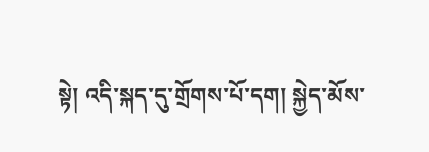སྟེ། འདི་སྐད་དུ་གྲོགས་པོ་དག། སྐྱེད་མོས་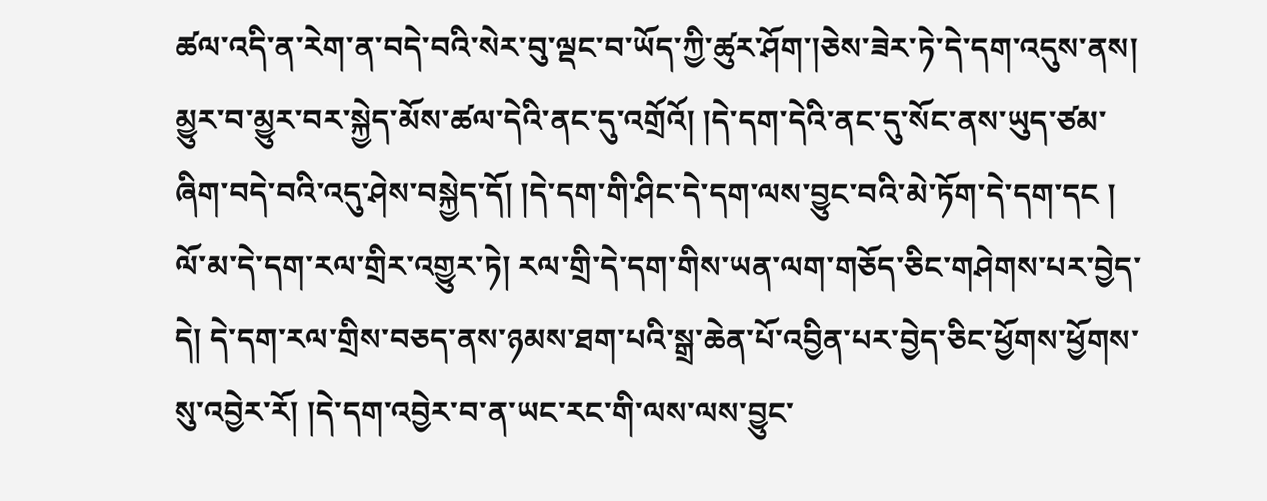ཚལ་འདི་ན་རེག་ན་བདེ་བའི་སེར་བུ་ལྡང་བ་ཡོད་ཀྱི་ཚུར་ཤོག་།ཅེས་ཟེར་ཏེ་དེ་དག་འདུས་ནས། མྱུར་བ་མྱུར་བར་སྐྱེད་མོས་ཚལ་དེའི་ནང་དུ་འགྲོའོ། །དེ་དག་དེའི་ནང་དུ་སོང་ནས་ཡུད་ཙམ་ཞིག་བདེ་བའི་འདུ་ཤེས་བསྐྱེད་དོ། །དེ་དག་གི་ཤིང་དེ་དག་ལས་བྱུང་བའི་མེ་ཏོག་དེ་དག་དང ། ལོ་མ་དེ་དག་རལ་གྲིར་འགྱུར་ཏེ། རལ་གྲི་དེ་དག་གིས་ཡན་ལག་གཅོད་ཅིང་གཤེགས་པར་བྱེད་དེ། དེ་དག་རལ་གྲིས་བཅད་ནས་ཉམས་ཐག་པའི་སྒྲ་ཆེན་པོ་འབྱིན་པར་བྱེད་ཅིང་ཕྱོགས་ཕྱོགས་སུ་འབྱེར་རོ། །དེ་དག་འབྱེར་བ་ན་ཡང་རང་གི་ལས་ལས་བྱུང་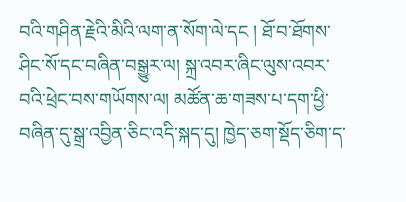བའི་གཤིན་རྗེའི་མིའི་ལག་ན་སོག་ལེ་དང ། ཐོ་བ་ཐོགས་ཤིང་སོ་དང་བཞིན་བསྒྱུར་ལ། སྐྲ་འབར་ཞིང་ལུས་འབར་བའི་ཕྲེང་བས་གཡོགས་ལ། མཚོན་ཆ་གཟས་པ་དག་ཕྱི་བཞིན་དུ་སྒྲ་འབྱིན་ཅིང་འདི་སྐད་དུ། ཁྱེད་ཅག་སྡོད་ཅིག་ད་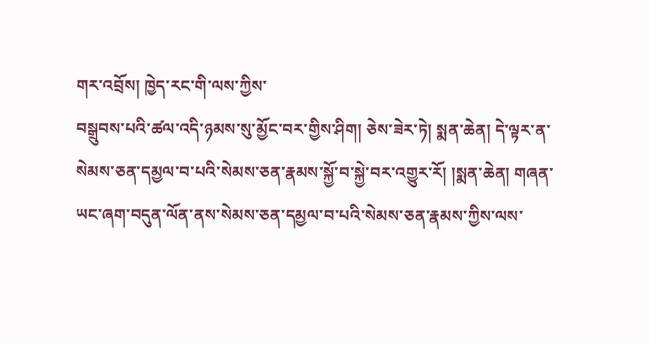གར་འབྲོས། ཁྱེད་རང་གི་ལས་ཀྱིས་
བསྒྲུབས་པའི་ཚལ་འདི་ཉམས་སུ་མྱོང་བར་གྱིས་ཤིག། ཅེས་ཟེར་ཏེ། སྨན་ཆེན། དེ་ལྟར་ན་སེམས་ཅན་དམྱལ་བ་པའི་སེམས་ཅན་རྣམས་སྐྱོ་བ་སྐྱེ་བར་འགྱུར་རོ། །སྨན་ཆེན། གཞན་ཡང་ཞག་བདུན་ལོན་ནས་སེམས་ཅན་དམྱལ་བ་པའི་སེམས་ཅན་རྣམས་ཀྱིས་ལས་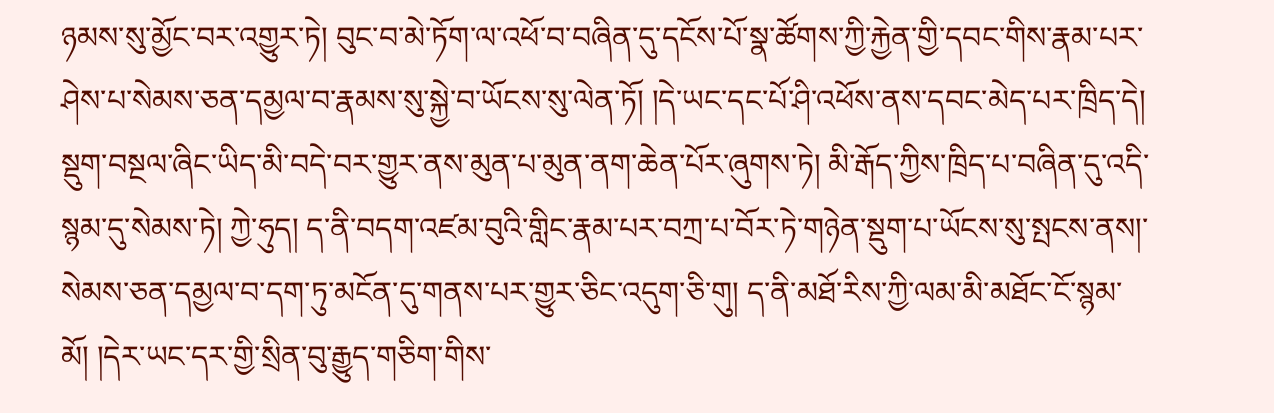ཉམས་སུ་མྱོང་བར་འགྱུར་ཏེ། བུང་བ་མེ་ཏོག་ལ་འཕོ་བ་བཞིན་དུ་དངོས་པོ་སྣ་ཚོགས་ཀྱི་རྐྱེན་གྱི་དབང་གིས་རྣམ་པར་ཤེས་པ་སེམས་ཅན་དམྱལ་བ་རྣམས་སུ་སྐྱེ་བ་ཡོངས་སུ་ལེན་ཏོ། །དེ་ཡང་དང་པོ་ཤི་འཕོས་ནས་དབང་མེད་པར་ཁྲིད་དེ། སྡུག་བསྔལ་ཞིང་ཡིད་མི་བདེ་བར་གྱུར་ནས་མུན་པ་མུན་ནག་ཆེན་པོར་ཞུགས་ཏེ། མི་རྒོད་ཀྱིས་ཁྲིད་པ་བཞིན་དུ་འདི་སྙམ་དུ་སེམས་ཏེ། ཀྱེ་ཧུད། ད་ནི་བདག་འཛམ་བུའི་གླིང་རྣམ་པར་བཀྲ་པ་བོར་ཏེ་གཉེན་སྡུག་པ་ཡོངས་སུ་སྤངས་ནས།་སེམས་ཅན་དམྱལ་བ་དག་ཏུ་མངོན་དུ་གནས་པར་གྱུར་ཅིང་འདུག་ཅི་གུ། ད་ནི་མཐོ་རིས་ཀྱི་ལམ་མི་མཐོང་ངོ་སྙམ་མོ། །དེར་ཡང་དར་གྱི་སྲིན་བུ་རྒྱུད་གཅིག་གིས་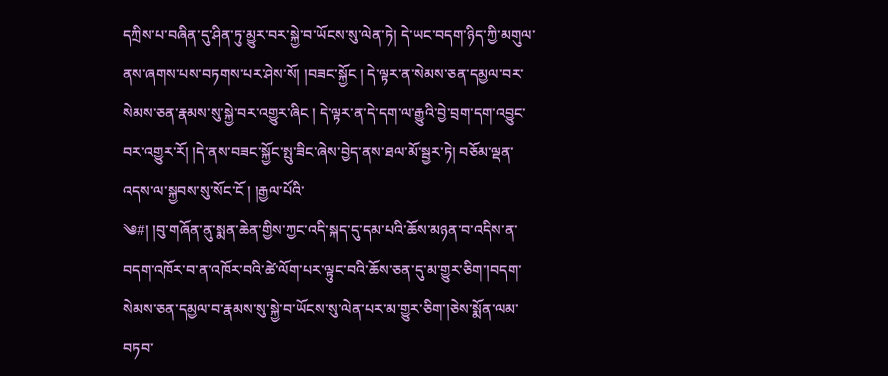དཀྲིས་པ་བཞིན་དུ་ཤིན་ཏུ་མྱུར་བར་སྐྱེ་བ་ཡོངས་སུ་ལེན་ཏེ། དེ་ཡང་བདག་ཉིད་ཀྱི་མགུལ་ནས་ཞགས་པས་བཏགས་པར་ཤེས་སོ། །བཟང་སྐྱོང ། དེ་ལྟར་ན་སེམས་ཅན་དམྱལ་བར་སེམས་ཅན་རྣམས་སུ་སྐྱེ་བར་འགྱུར་ཞིང ། དེ་ལྟར་ན་དེ་དག་ལ་རྒྱུའི་བྱེ་བྲག་དག་འབྱུང་བར་འགྱུར་རོ། །དེ་ནས་བཟང་སྐྱོང་སྤུ་ཟིང་ཞེས་བྱེད་ནས་ཐལ་མོ་སྦྱར་ཏེ། བཅོམ་ལྡན་འདས་ལ་སྐྱབས་སུ་སོང་ངོ ། །རྒྱལ་པོའི་
༄#། །བུ་གཞོན་ནུ་སྨན་ཆེན་གྱིས་ཀྱང་འདི་སྐད་དུ་དམ་པའི་ཆོས་མཉན་བ་འདིས་ན་བདག་འཁོར་བ་ན་འཁོར་བའི་ཚེ་ལོག་པར་ལྟུང་བའི་ཆོས་ཅན་དུ་མ་གྱུར་ཅིག་།བདག་སེམས་ཅན་དམྱལ་བ་རྣམས་སུ་སྐྱེ་བ་ཡོངས་སུ་ལེན་པར་མ་གྱུར་ཅིག་།ཅེས་སྨོན་ལམ་བཏབ་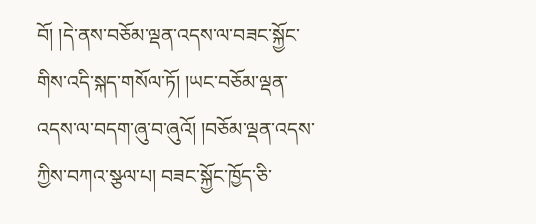བོ། །དེ་ནས་བཅོམ་ལྡན་འདས་ལ་བཟང་སྐྱོང་གིས་འདི་སྐད་གསོལ་ཏོ། །ཡང་བཅོམ་ལྡན་འདས་ལ་བདག་ཞུ་བ་ཞུའོ། །བཅོམ་ལྡན་འདས་ཀྱིས་བཀའ་སྩལ་པ། བཟང་སྐྱོང་ཁྱོད་ཅི་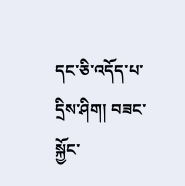དང་ཅི་འདོད་པ་དྲིས་ཤིག། བཟང་སྐྱོང་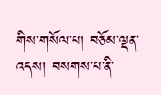གིས་གསོལ་པ། བཅོམ་ལྡན་འདས། བསགས་པ་ནི་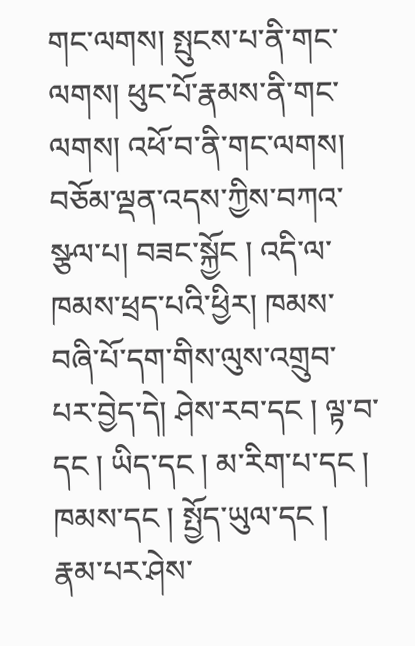གང་ལགས། སྤུངས་པ་ནི་གང་ལགས། ཕུང་པོ་རྣམས་ནི་གང་ལགས། འཕོ་བ་ནི་གང་ལགས། བཅོམ་ལྡན་འདས་ཀྱིས་བཀའ་སྩལ་པ། བཟང་སྐྱོང ། འདི་ལ་ཁམས་ཕྲད་པའི་ཕྱིར། ཁམས་བཞི་པོ་དག་གིས་ལུས་འགྲུབ་པར་བྱེད་དེ། ཤེས་རབ་དང ། ལྟ་བ་དང ། ཡིད་དང ། མ་རིག་པ་དང ། ཁམས་དང ། སྤྱོད་ཡུལ་དང ། རྣམ་པར་ཤེས་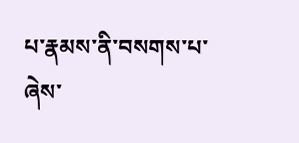པ་རྣམས་ནི་བསགས་པ་ཞེས་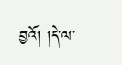བྱའོ། །དེ་ལ་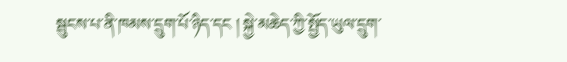སྦུངས་པ་ནི་ཁམས་དྲུག་པོ་ཉིད་དང ། སྐྱེ་མཆེད་ཀྱི་སྤྱོད་ཡུལ་དྲུག་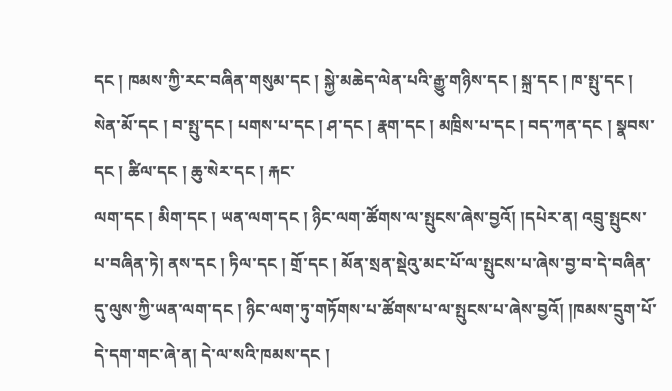དང ། ཁམས་ཀྱི་རང་བཞིན་གསུམ་དང ། སྐྱེ་མཆེད་ལེན་པའི་རྒྱུ་གཉིས་དང ། སྐྲ་དང ། ཁ་སྤུ་དང ། སེན་མོ་དང ། བ་སྤུ་དང ། པགས་པ་དང ། ཤ་དང ། རྣག་དང ། མཁྲིས་པ་དང ། བད་ཀན་དང ། སྣབས་དང ། ཚིལ་དང ། ཆུ་སེར་དང ། རྐང་
ལག་དང ། མིག་དང ། ཡན་ལག་དང ། ཉིང་ལག་ཚོགས་ལ་སྤུངས་ཞེས་བྱའོ། །དཔེར་ན། འབྲུ་སྤུངས་པ་བཞིན་ཏེ། ནས་དང ། ཏིལ་དང ། གྲོ་དང ། མོན་སྲན་སྡེའུ་མང་པོ་ལ་སྤུངས་པ་ཞེས་བྱ་བ་དེ་བཞིན་དུ་ལུས་ཀྱི་ཡན་ལག་དང ། ཉིང་ལག་ཏུ་གཏོགས་པ་ཚོགས་པ་ལ་སྤུངས་པ་ཞེས་བྱའོ། །ཁམས་དྲུག་པོ་དེ་དག་གང་ཞེ་ན། དེ་ལ་སའི་ཁམས་དང །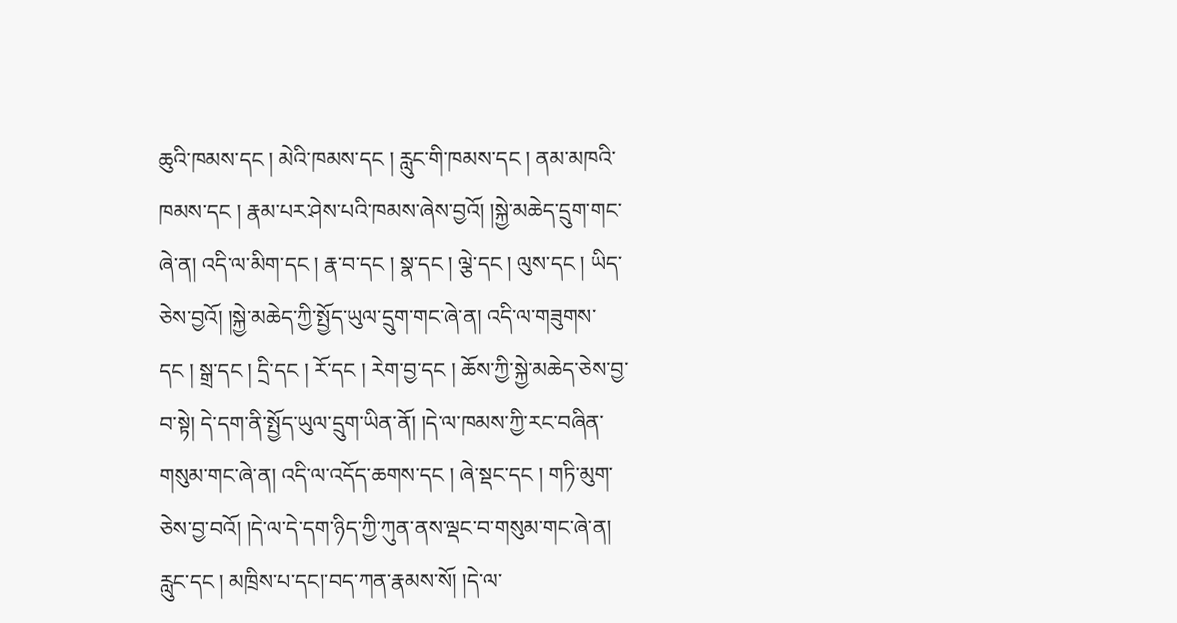ཆུའི་ཁམས་དང ། མེའི་ཁམས་དང ། རླུང་གི་ཁམས་དང ། ནམ་མཁའི་ཁམས་དང ། རྣམ་པར་ཤེས་པའི་ཁམས་ཞེས་བྱའོ། །སྐྱེ་མཆེད་དྲུག་གང་ཞེ་ན། འདི་ལ་མིག་དང ། རྣ་བ་དང ། སྣ་དང ། ལྕེ་དང ། ལུས་དང ། ཡིད་ཅེས་བྱའོ། །སྐྱེ་མཆེད་ཀྱི་སྤྱོད་ཡུལ་དྲུག་གང་ཞེ་ན། འདི་ལ་གཟུགས་དང ། སྒྲ་དང ། དྲི་དང ། རོ་དང ། རེག་བྱ་དང ། ཆོས་ཀྱི་སྐྱེ་མཆེད་ཅེས་བྱ་བ་སྟེ། དེ་དག་ནི་སྤྱོད་ཡུལ་དྲུག་ཡིན་ནོ། །དེ་ལ་ཁམས་ཀྱི་རང་བཞིན་གསུམ་གང་ཞེ་ན། འདི་ལ་འདོད་ཆགས་དང ། ཞེ་སྡང་དང ། གཏི་མུག་ཅེས་བྱ་བའོ། །དེ་ལ་དེ་དག་ཉིད་ཀྱི་ཀུན་ནས་ལྡང་བ་གསུམ་གང་ཞེ་ན། རླུང་དང ། མཁྲིས་པ་དང།་བད་ཀན་རྣམས་སོ། །དེ་ལ་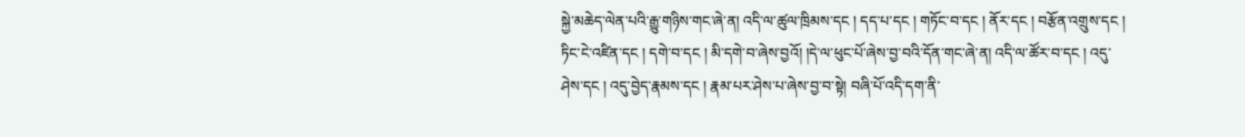སྐྱེ་མཆེད་ལེན་པའི་རྒྱུ་གཉིས་གང་ཞེ་ན། འདི་ལ་ཚུལ་ཁྲིམས་དང ། དད་པ་དང ། གཏོང་བ་དང ། ནོར་དང ། བརྩོན་འགྲུས་དང ། ཏིང་ངེ་འཛིན་དང ། དགེ་བ་དང ། མི་དགེ་བ་ཞེས་བྱའོ། །དེ་ལ་ཕུང་པོ་ཞེས་བྱ་བའི་དོན་གང་ཞེ་ན། འདི་ལ་ཚོར་བ་དང ། འདུ་ཤེས་དང ། འདུ་བྱེད་རྣམས་དང ། རྣམ་པར་ཤེས་པ་ཞེས་བྱ་བ་སྟེ། བཞི་པོ་འདི་དག་ནི་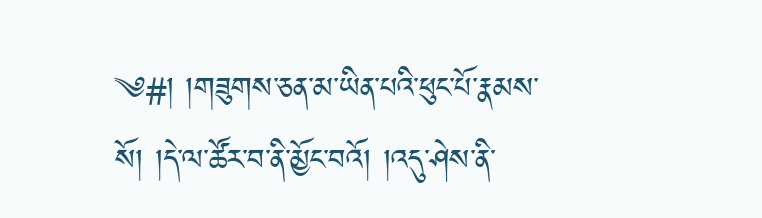༄#། །གཟུགས་ཅན་མ་ཡིན་པའི་ཕུང་པོ་རྣམས་སོ། །དེ་ལ་ཚོར་བ་ནི་མྱོང་བའོ། །འདུ་ཤེས་ནི་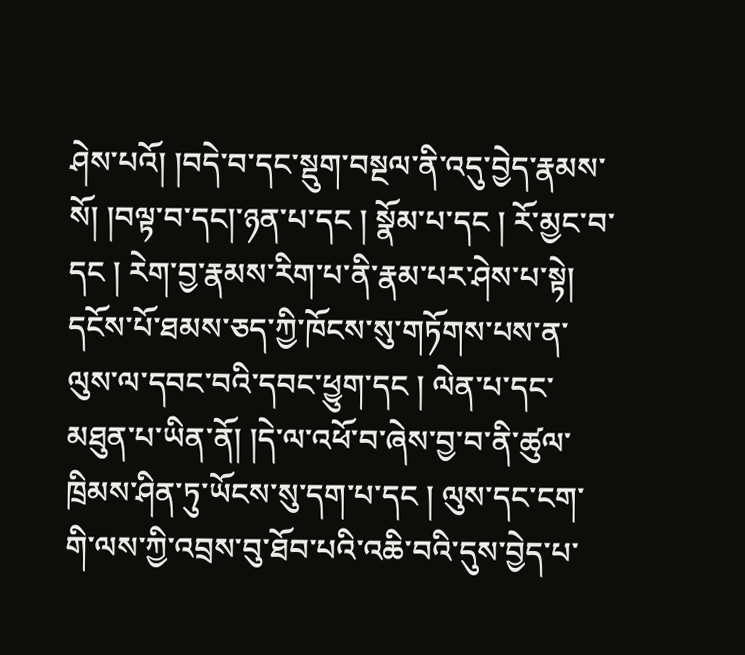ཤེས་པའོ། །བདེ་བ་དང་སྡུག་བསྔལ་ནི་འདུ་བྱེད་རྣམས་སོ། །བལྟ་བ་དང།་ཉན་པ་དང ། སྣོམ་པ་དང ། རོ་མྱང་བ་དང ། རེག་བྱ་རྣམས་རིག་པ་ནི་རྣམ་པར་ཤེས་པ་སྟེ། དངོས་པོ་ཐམས་ཅད་ཀྱི་ཁོངས་སུ་གཏོགས་པས་ན་ལུས་ལ་དབང་བའི་དབང་ཕྱུག་དང ། ལེན་པ་དང་མཐུན་པ་ཡིན་ནོ། །དེ་ལ་འཕོ་བ་ཞེས་བྱ་བ་ནི་ཚུལ་ཁྲིམས་ཤིན་ཏུ་ཡོངས་སུ་དག་པ་དང ། ལུས་དང་ངག་གི་ལས་ཀྱི་འབྲས་བུ་ཐོབ་པའི་འཆི་བའི་དུས་བྱེད་པ་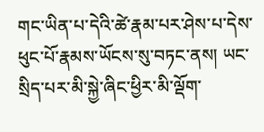གང་ཡིན་པ་དེའི་ཚེ་རྣམ་པར་ཤེས་པ་དེས་ཕུང་པོ་རྣམས་ཡོངས་སུ་བཏང་ནས། ཡང་སྲིད་པར་མི་སྐྱེ་ཞིང་ཕྱིར་མི་ལྡོག་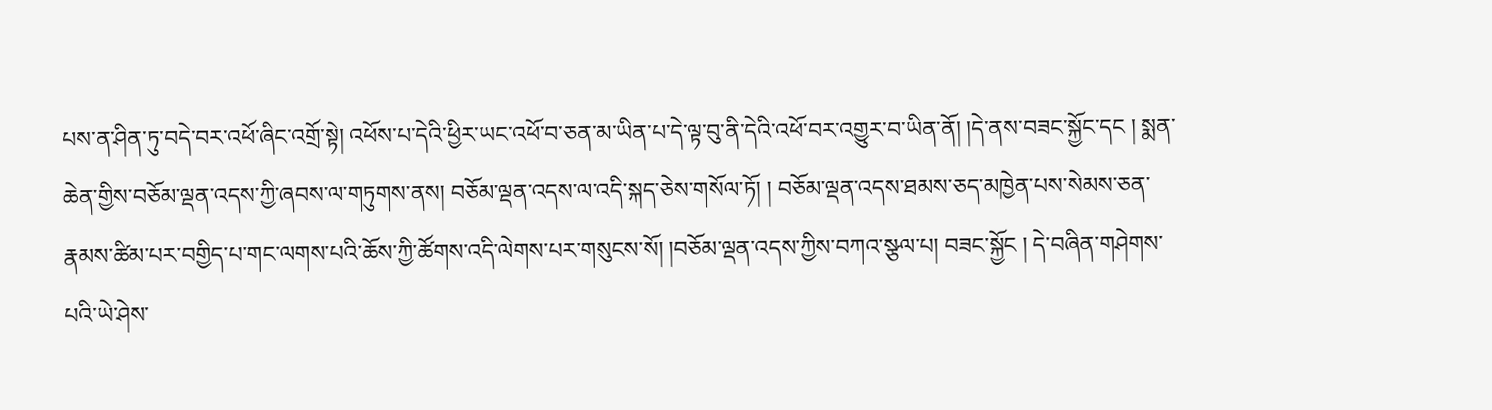པས་ན་ཤིན་ཏུ་བདེ་བར་འཕོ་ཞིང་འགྲོ་སྟེ། འཕོས་པ་དེའི་ཕྱིར་ཡང་འཕོ་བ་ཅན་མ་ཡིན་པ་དེ་ལྟ་བུ་ནི་དེའི་འཕོ་བར་འགྱུར་བ་ཡིན་ནོ། །དེ་ནས་བཟང་སྐྱོང་དང ། སྨན་ཆེན་གྱིས་བཅོམ་ལྡན་འདས་ཀྱི་ཞབས་ལ་གཏུགས་ནས། བཅོམ་ལྡན་འདས་ལ་འདི་སྐད་ཅེས་གསོལ་ཏོ། ། བཅོམ་ལྡན་འདས་ཐམས་ཅད་མཁྱེན་པས་སེམས་ཅན་རྣམས་ཚིམ་པར་བགྱིད་པ་གང་ལགས་པའི་ཆོས་ཀྱི་ཚོགས་འདི་ལེགས་པར་གསུངས་སོ། །བཅོམ་ལྡན་འདས་ཀྱིས་བཀའ་སྩལ་པ། བཟང་སྐྱོང ། དེ་བཞིན་གཤེགས་པའི་ཡེ་ཤེས་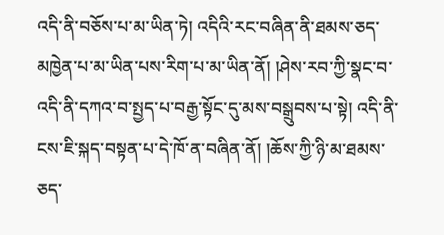འདི་ནི་བཅོས་པ་མ་ཡིན་ཏེ། འདིའི་རང་བཞིན་ནི་ཐམས་ཅད་མཁྱེན་པ་མ་ཡིན་པས་རིག་པ་མ་ཡིན་ནོ། །ཤེས་རབ་ཀྱི་སྣང་བ་
འདི་ནི་དཀའ་བ་སྤྱད་པ་བརྒྱ་སྟོང་དུ་མས་བསྒྲུབས་པ་སྟེ། འདི་ནི་ངས་ཇི་སྐད་བསྟན་པ་དེ་ཁོ་ན་བཞིན་ནོ། །ཆོས་ཀྱི་ཉི་མ་ཐམས་ཅད་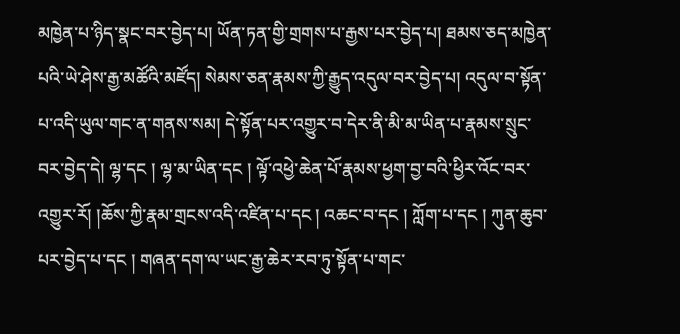མཁྱེན་པ་ཉིད་སྣང་བར་བྱེད་པ། ཡོན་ཏན་གྱི་གྲགས་པ་རྒྱས་པར་བྱེད་པ། ཐམས་ཅད་མཁྱེན་པའི་ཡེ་ཤེས་རྒྱ་མཚོའི་མཛོད། སེམས་ཅན་རྣམས་ཀྱི་རྒྱུད་འདུལ་བར་བྱེད་པ། འདུལ་བ་སྟོན་པ་འདི་ཡུལ་གང་ན་གནས་སམ། དེ་སྟོན་པར་འགྱུར་བ་དེར་ནི་མི་མ་ཡིན་པ་རྣམས་སྲུང་བར་བྱེད་དེ། ལྷ་དང ། ལྷ་མ་ཡིན་དང ། ལྟོ་འཕྱེ་ཆེན་པོ་རྣམས་ཕྱག་བྱ་བའི་ཕྱིར་འོང་བར་འགྱུར་རོ། །ཆོས་ཀྱི་རྣམ་གྲངས་འདི་འཛིན་པ་དང ། འཆང་བ་དང ། ཀློག་པ་དང ། ཀུན་ཆུབ་པར་བྱེད་པ་དང ། གཞན་དག་ལ་ཡང་རྒྱ་ཆེར་རབ་ཏུ་སྟོན་པ་གང་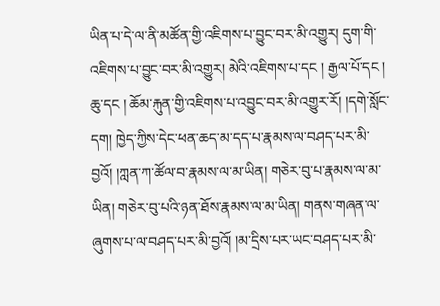ཡིན་པ་དེ་ལ་ནི་མཚོན་གྱི་འཇིགས་པ་བྱུང་བར་མི་འགྱུར། དུག་གི་འཇིགས་པ་བྱུང་བར་མི་འགྱུར། མེའི་འཇིགས་པ་དང ། རྒྱལ་པོ་དང ། ཆུ་དང ། ཆོམ་རྐུན་གྱི་འཇིགས་པ་འབྱུང་བར་མི་འགྱུར་རོ། །དགེ་སློང་དག། ཁྱེད་ཀྱིས་དེང་ཕན་ཆད་མ་དད་པ་རྣམས་ལ་བཤད་པར་མི་བྱའོ། །ཀླན་ཀ་ཚོལ་བ་རྣམས་ལ་མ་ཡིན། གཅེར་བུ་པ་རྣམས་ལ་མ་ཡིན། གཅེར་བུ་པའི་ཉན་ཐོས་རྣམས་ལ་མ་ཡིན། གནས་གཞན་ལ་ཞུགས་པ་ལ་བཤད་པར་མི་བྱའོ། །མ་དྲིས་པར་ཡང་བཤད་པར་མི་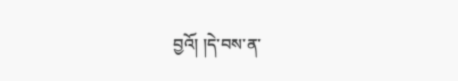བྱའོ། །དེ་བས་ན་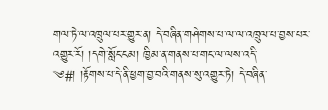གལ་ཏེ་ལ་འཁྲུལ་པར་གྱུར་ན། དེ་བཞིན་གཤེགས་པ་ལ་ལ་འཁྲུལ་པ་བྱས་པར་འགྱུར་རོ། །དགེ་སློང་ངམ། ཁྱིམ་ན་གནས་པ་གང་ལ་ལས་འདི་
༄#། །རྟོགས་པ་དེ་ནི་ཕྱག་བྱ་བའི་གནས་སུ་འགྱུར་ཏེ། དེ་བཞིན་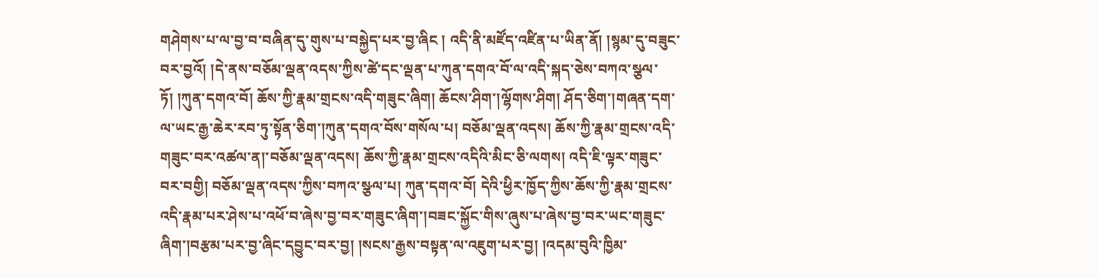གཤེགས་པ་ལ་བྱ་བ་བཞིན་དུ་གུས་པ་བསྐྱེད་པར་བྱ་ཞིང ། འདི་ནི་མཛོད་འཛིན་པ་ཡིན་ནོ། །སྙམ་དུ་བཟུང་བར་བྱའོ། །དེ་ནས་བཅོམ་ལྡན་འདས་ཀྱིས་ཚེ་དང་ལྡན་པ་ཀུན་དགའ་བོ་ལ་འདི་སྐད་ཅེས་བཀའ་སྩལ་ཏོ། །ཀུན་དགའ་བོ། ཆོས་ཀྱི་རྣམ་གྲངས་འདི་གཟུང་ཞིག། ཆོངས་ཤིག་།ལྷོགས་ཤིག། ཤོད་ཅིག་།གཞན་དག་ལ་ཡང་རྒྱ་ཆེར་རབ་ཏུ་སྟོན་ཅིག་།ཀུན་དགའ་བོས་གསོལ་པ། བཅོམ་ལྡན་འདས། ཆོས་ཀྱི་རྣམ་གྲངས་འདི་གཟུང་བར་འཚལ་ན།་བཅོམ་ལྡན་འདས། ཆོས་ཀྱི་རྣམ་གྲངས་འདིའི་མིང་ཅི་ལགས། འདི་ཇི་ལྟར་གཟུང་བར་བགྱི། བཅོམ་ལྡན་འདས་ཀྱིས་བཀའ་སྩལ་པ། ཀུན་དགའ་བོ། དེའི་ཕྱིར་ཁྱོད་ཀྱིས་ཆོས་ཀྱི་རྣམ་གྲངས་འདི་རྣམ་པར་ཤེས་པ་འཕོ་བ་ཞེས་བྱ་བར་གཟུང་ཞིག་།བཟང་སྐྱོང་གིས་ཞུས་པ་ཞེས་བྱ་བར་ཡང་གཟུང་ཞིག་།བརྩམ་པར་བྱ་ཞིང་དབྱུང་བར་བྱ། །སངས་རྒྱས་བསྟན་ལ་འཇུག་པར་བྱ། །འདམ་བུའི་ཁྱིམ་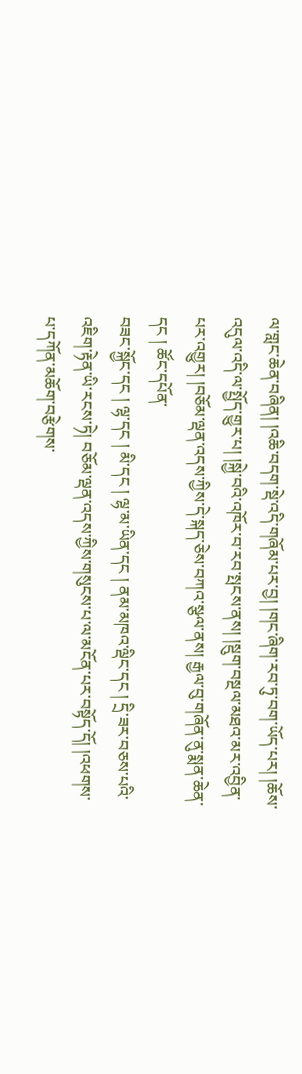ལ་གླང་ཆེན་བཞིན། །འཆི་བདག་སྡེ་འདི་གཞོམ་པར་བྱ། །གང་ཞིག་རབ་ཏུ་བག་ཡོད་པར། །ཆོས་འདུལ་འདི་ལ་སྤྱོད་གྱུར་པ། །སྐྱེ་བའི་འཁོར་བ་རབ་སྤངས་ནས། །སྡུག་བསྔལ་མཐའ་མར་འབྱིན་པར་འགྱུར། །བཅོམ་ལྡན་འདས་ཀྱིས་དེ་སྐད་ཅེས་བཀའ་སྩལ་ནས། རྒྱལ་བུ་གཞོན་ནུ་སྨན་ཆེན་དང ། ཚོང་དཔོན་
བཟང་སྐྱོང་དང ། ལྷ་དང ། མི་དང ། ལྷ་མ་ཡིན་དང ། ནམ་མཁའ་ལྡིང་དང ། དྲི་ཟར་བཅས་པའི་འཇིག་རྟེན་ཡི་རངས་ཏེ། བཅོམ་ལྡན་འདས་ཀྱིས་གསུངས་པ་ལ་མངོན་པར་བསྟོད་དོ། །འཕགས་པ་དཀོན་མཆོག་བརྩེགས་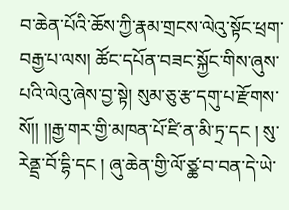བ་ཆེན་པོའི་ཆོས་ཀྱི་རྣམ་གྲངས་ལེའུ་སྟོང་ཕྲག་བརྒྱ་པ་ལས། ཚོང་དཔོན་བཟང་སྐྱོང་གིས་ཞུས་པའི་ལེའུ་ཞེས་བྱ་སྟེ། སུམ་ཅུ་རྩ་དགུ་པ་རྫོགས་སོ།། །།རྒྱ་གར་གྱི་མཁན་པོ་ཛི་ན་མི་ཏྲ་དང ། སུ་རེནྡྲ་བོ་དྷི་དང ། ཞུ་ཆེན་གྱི་ལོ་ཙྪ་བ་བན་དེ་ཡེ་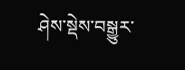ཤེས་སྡེས་བསྒྱུར་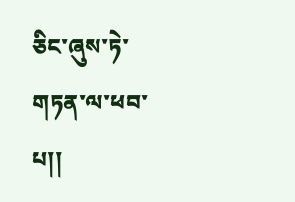ཅིང་ཞུས་ཏེ་གཏན་ལ་ཕབ་པ།།